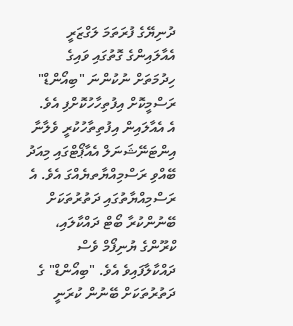ދުނިޔޭގެ ފުރަތަމަ ލަގްޒަރީ އެއާލައިންގެ ގޮތުގައި ވައިގެ ހިދުމަތަށް ނުކުންނަ "ބިއޯންޑް" ރަސްމީކޮށް އިފުތިހާހުކޮށްފި އެވެ.
އެ އެއާލައިން އިފުތިތާހުކުރީ ވެލާނާ އިންޓަނޭޝަނަލް އެއާޕޯޓްގައި މިއަދު ބޭއްވި ރަސްމިއްޔާތޔެއްގަ އެވެ. އެ ރަސްމިއްޔާތުގައި ދަތުރުތަކަށް ބޭނުންކުރާ ބޯޓް ދައްކާލައި، ކްރޫންގެ ޔުނިފޯމް ވެސް ދައްކާލާފައިވެ އެވެ. "ބިއޯންޑް" ގެ ދަތުރުތަކަށް ބޭނުން ކުރަނީ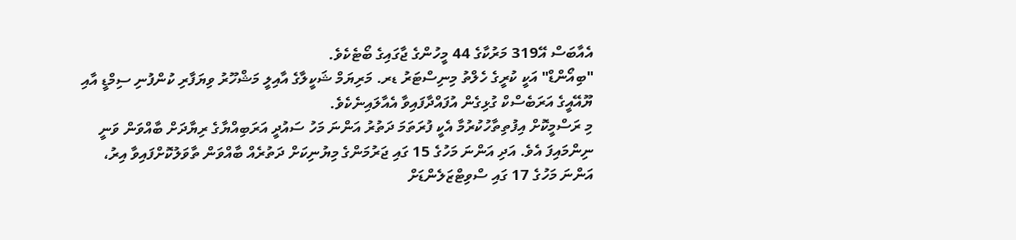އެއާބަސް އޭ319 މަރުކާގެ 44 މީހުންގެ ޖާގައިގެ ބޯޓެކެވެ.
"ބިއޯންޑް" އަކީ ކުރީގެ ހެލްތު މިނިސްޓަރު ޑރ. މަރިޔަމް ޝަކީލާގެ އާއިލީ މަޝްހޫރު ވިޔަފާރި ކުންފުނި ސިމްޑީ އާއި ޔޫއޭއީގެ އަރަބެސްކް ގުޅިގެން އުފައްދާފައިވާ އެއާލައިނެކެވެ.
މި ރަސްމީކޮށް އިފުތިތާހުކުރުމާ އެކީ ފުރަތަމަ ދަތުރު އަންނަ މަހު ސައުދީ އަރަބިއްޔާގެ ރިޔާދަށް ބާއްވަން ވަނީ ނިންމައިފަ އެވެ. އަދި އަންނަ މަހުގެ 15 ގައި ޖަރުމަންގެ މިޔުނިކަށް ދަތުރެއް ބާއްވަން ތާވަލުކޮށްފައިވާ އިރު، އަންނަ މަހުގެ 17 ގައި ސްވިޓްޒަލެންޑަށް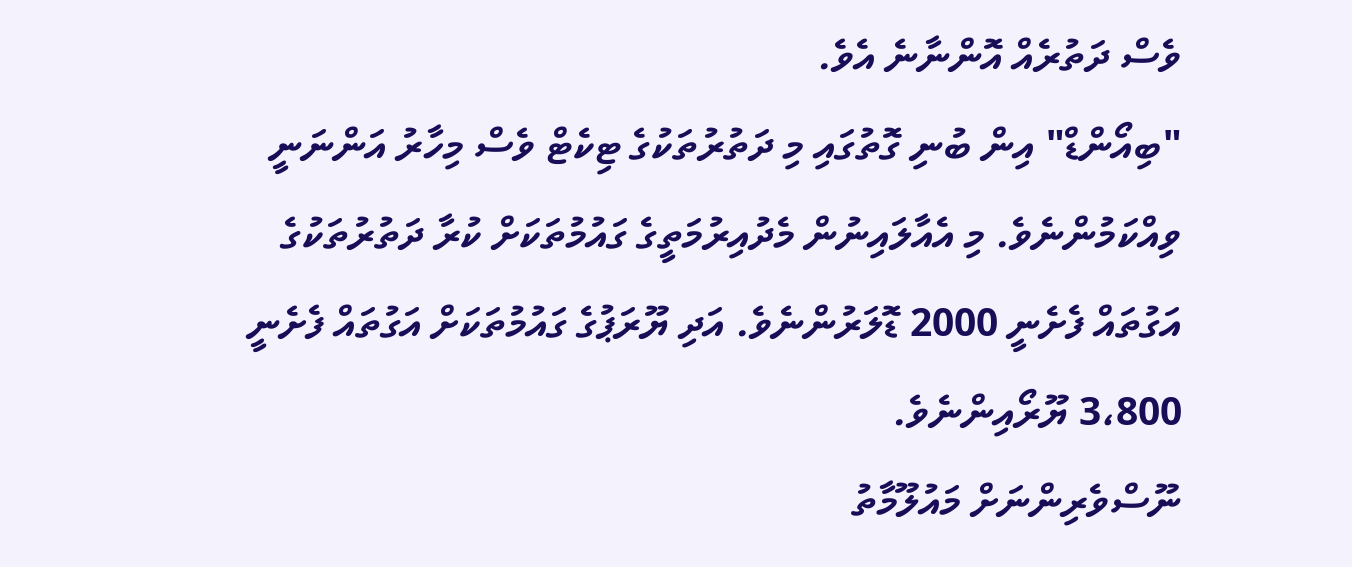ވެސް ދަތުރެއް އޮންނާނެ އެވެ.
"ބިއޯންޑް" އިން ބުނި ގޮތުގައި މި ދަތުރުތަކުގެ ޓިކެޓް ވެސް މިހާރު އަންނަނީ ވިއްކަމުންނެވެ. މި އެއާލައިނުން މެދުއިރުމަތީގެ ގައުމުތަކަށް ކުރާ ދަތުރުތަކުގެ އަގުތައް ފެށެނީ 2000 ޑޮލަރުންނެވެ. އަދި ޔޫރަޕުގެ ގައުމުތަކަށް އަގުތައް ފެށެނީ 3،800 ޔޫރޯއިންނެވެ.
ނޫސްވެރިންނަށް މައުލޫމާތު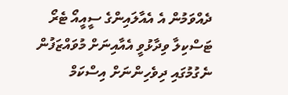ދެއްވަމުން އެ އެއާލައިންގެ ސީއީއޯ ޓެރޯ ޓަސްކިލާ ވިދާޅުވީ އެއާއިނަށް މުވައްޒަފުން ނެގުމުގައި ދިވެހިންނަށް އިސްކަމް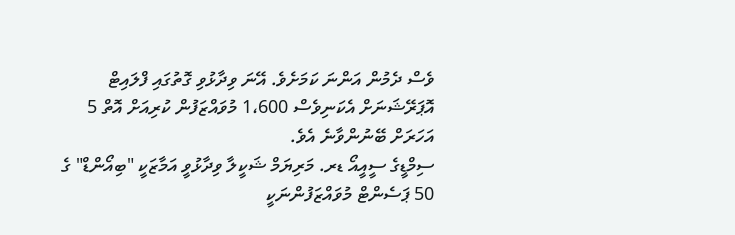ވެސް ދެމުން އަންނަ ކަމަށެވެ. އޭނަ ވިދާޅުވި ގޮތުގައި ފްލައިޓް އޮޕަރޭޝަނަށް އެކަނިވެސް 1،600 މުވައްޒަފުން ކުރިއަށް އޮތް 5 އަހަރަށް ބޭނުންވާނެ އެވެ.
ސިމްޑީގެ ސީއީއޯ ޑރ. މަރިޔަމް ޝަކީލާ ވިދާޅުވީ އަމާޒަކީ "ބިއޯންޑް" ގެ 50 ޕަސެންޓް މުވައްޒަފުންނަކީ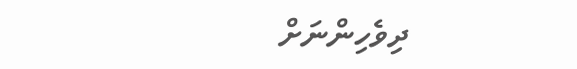ދިވެހިންނަށް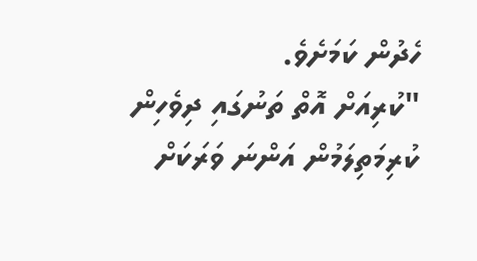ހެދުން ކަމަށެވެ.
"ކުރިއަށް އޮތް ތަނުގައި ދިވެހިން ކުރިމަތިލަމުން އަންނަ ވަރަކަށް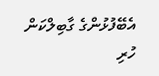އެބޭފުޅުންގެ ގާބިލްކަން ހުރި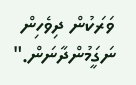ވަރަކުން ދިވެހިން ނަގީަމުންދާނަން."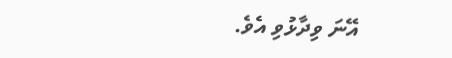އޭނަ ވިދާޅުވި އެވެ.